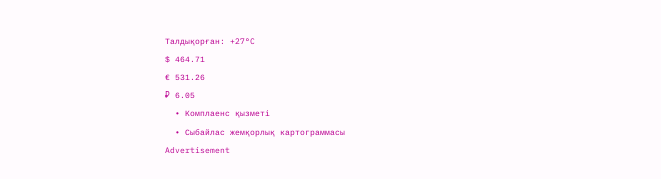Талдықорған: +27°C
$ 464.71
€ 531.26
₽ 6.05
  • Комплаенс қызметі
  • Сыбайлас жемқорлық картограммасы
Advertisement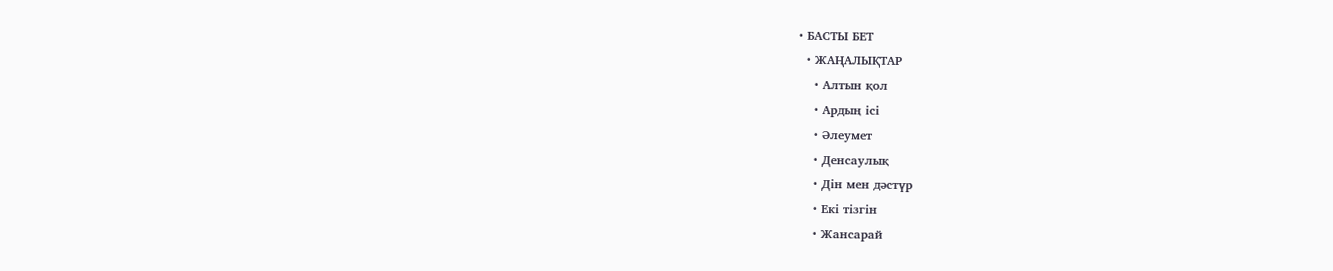• БАСТЫ БЕТ
  • ЖАҢАЛЫҚТАР
    • Алтын қол
    • Ардың ісі
    • Әлеумет
    • Денсаулық
    • Дін мен дәстүр
    • Екі тізгін
    • Жансарай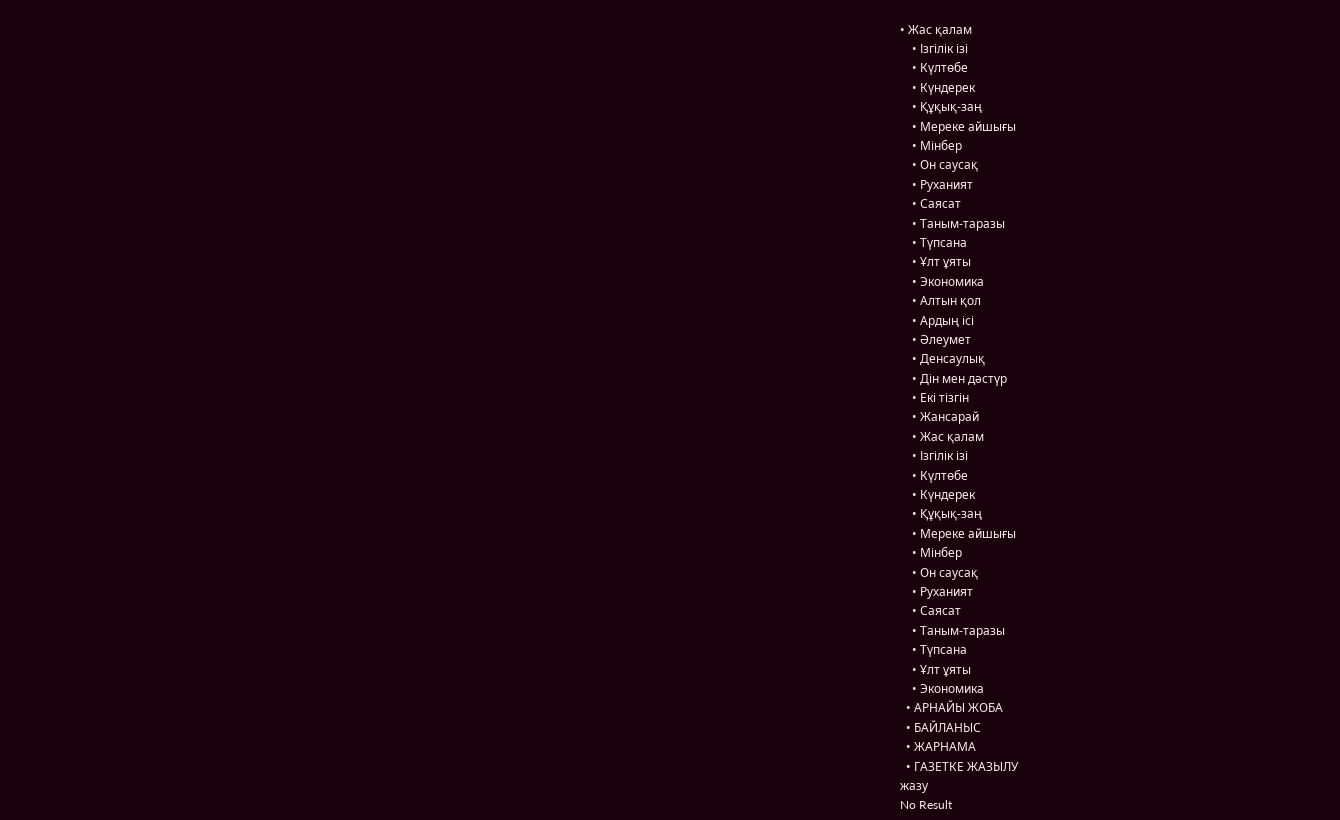• Жас қалам
    • Ізгілік ізі
    • Күлтөбе
    • Күндерек
    • Құқық-заң
    • Мереке айшығы
    • Мінбер
    • Он саусақ
    • Руханият
    • Саясат
    • Таным-таразы
    • Түпсана
    • Ұлт ұяты
    • Экономика
    • Алтын қол
    • Ардың ісі
    • Әлеумет
    • Денсаулық
    • Дін мен дәстүр
    • Екі тізгін
    • Жансарай
    • Жас қалам
    • Ізгілік ізі
    • Күлтөбе
    • Күндерек
    • Құқық-заң
    • Мереке айшығы
    • Мінбер
    • Он саусақ
    • Руханият
    • Саясат
    • Таным-таразы
    • Түпсана
    • Ұлт ұяты
    • Экономика
  • АРНАЙЫ ЖОБА
  • БАЙЛАНЫС
  • ЖАРНАМА
  • ГАЗЕТКЕ ЖАЗЫЛУ
жазу
No Result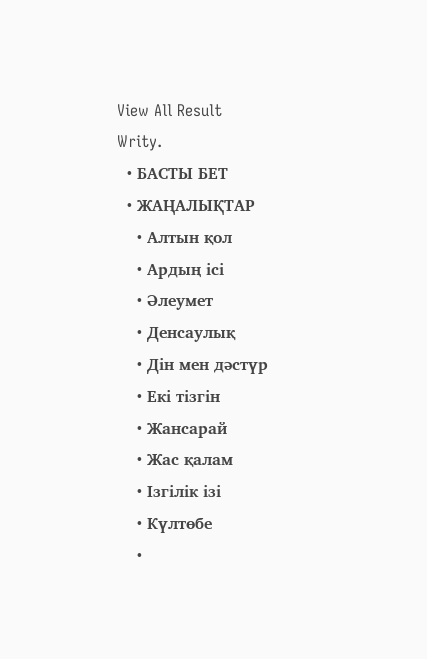View All Result
Writy.
  • БАСТЫ БЕТ
  • ЖАҢАЛЫҚТАР
    • Алтын қол
    • Ардың ісі
    • Әлеумет
    • Денсаулық
    • Дін мен дәстүр
    • Екі тізгін
    • Жансарай
    • Жас қалам
    • Ізгілік ізі
    • Күлтөбе
    •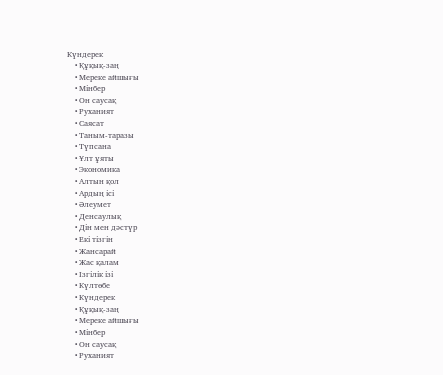Күндерек
    • Құқық-заң
    • Мереке айшығы
    • Мінбер
    • Он саусақ
    • Руханият
    • Саясат
    • Таным-таразы
    • Түпсана
    • Ұлт ұяты
    • Экономика
    • Алтын қол
    • Ардың ісі
    • Әлеумет
    • Денсаулық
    • Дін мен дәстүр
    • Екі тізгін
    • Жансарай
    • Жас қалам
    • Ізгілік ізі
    • Күлтөбе
    • Күндерек
    • Құқық-заң
    • Мереке айшығы
    • Мінбер
    • Он саусақ
    • Руханият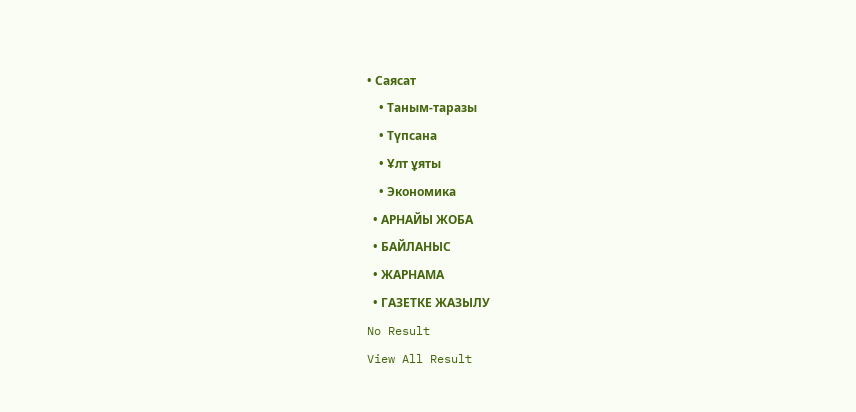• Саясат
    • Таным-таразы
    • Түпсана
    • Ұлт ұяты
    • Экономика
  • АРНАЙЫ ЖОБА
  • БАЙЛАНЫС
  • ЖАРНАМА
  • ГАЗЕТКЕ ЖАЗЫЛУ
No Result
View All Result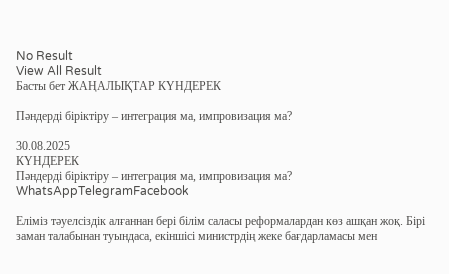No Result
View All Result
Басты бет ЖАҢАЛЫҚТАР КҮНДЕРЕК

Пәндерді біріктіру – интеграция ма, импровизация ма?

30.08.2025
КҮНДЕРЕК
Пәндерді біріктіру – интеграция ма, импровизация ма?
WhatsAppTelegramFacebook

Еліміз тәуелсіздік алғаннан бері білім саласы реформалардан көз ашқан жоқ. Бірі заман талабынан туындаса, екіншісі министрдің жеке бағдарламасы мен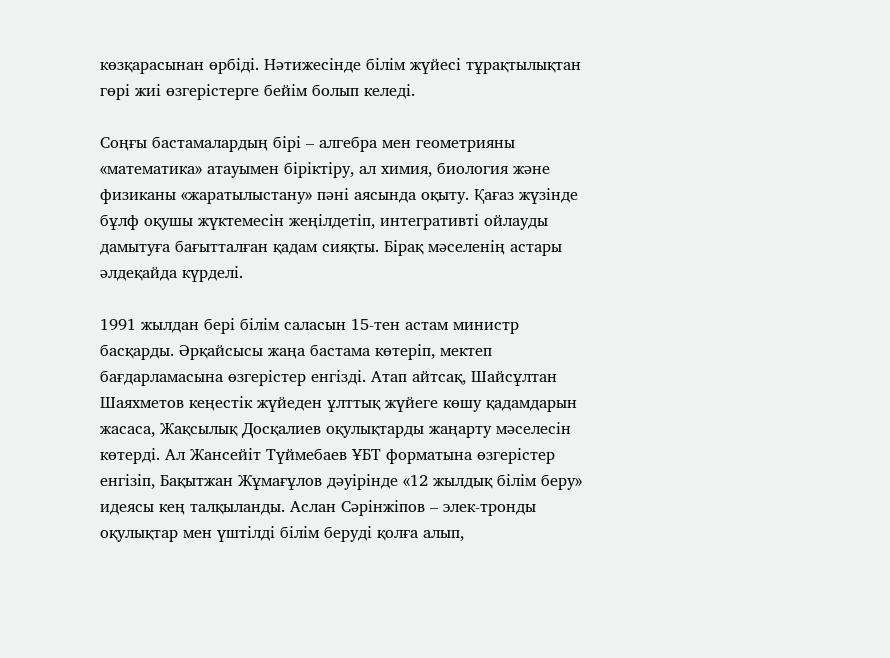көзқарасынан өрбіді. Нәтижесінде білім жүйесі тұрақтылықтан гөрі жиі өзгерістерге бейім болып келеді.

Соңғы бастамалардың бірі – алгебра мен геометрияны «математика» атауымен біріктіру, ал химия, биология және физиканы «жаратылыстану» пәні аясында оқыту. Қағаз жүзінде бұлф оқушы жүктемесін жеңілдетіп, интегративті ойлауды дамытуға бағытталған қадам сияқты. Бірақ мәселенің астары әлдеқайда күрделі.

1991 жылдан бері білім саласын 15-тен астам министр басқарды. Әрқайсысы жаңа бастама көтеріп, мектеп бағдарламасына өзгерістер енгізді. Атап айтсақ, Шайсұлтан Шаяхметов кеңестік жүйеден ұлттық жүйеге көшу қадамдарын жасаса, Жақсылық Досқалиев оқулықтарды жаңарту мәселесін көтерді. Ал Жансейіт Түймебаев ҰБТ форматына өзгерістер енгізіп, Бақытжан Жұмағұлов дәуірінде «12 жылдық білім беру» идеясы кең талқыланды. Аслан Сәрінжіпов – элек-тронды оқулықтар мен үштілді білім беруді қолға алып,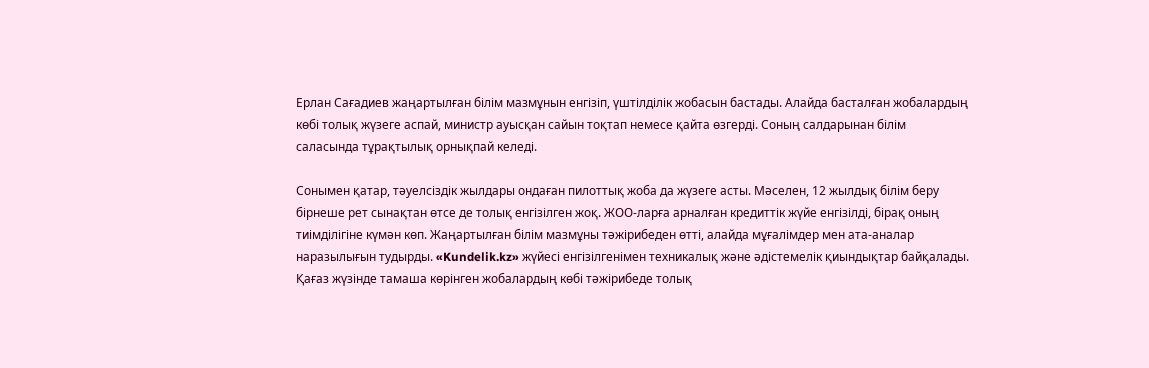Ерлан Сағадиев жаңартылған білім мазмұнын енгізіп, үштілділік жобасын бастады. Алайда басталған жобалардың көбі толық жүзеге аспай, министр ауысқан сайын тоқтап немесе қайта өзгерді. Соның салдарынан білім саласында тұрақтылық орнықпай келеді.

Сонымен қатар, тәуелсіздік жылдары ондаған пилоттық жоба да жүзеге асты. Мәселен, 12 жылдық білім беру бірнеше рет сынақтан өтсе де толық енгізілген жоқ. ЖОО-ларға арналған кредиттік жүйе енгізілді, бірақ оның тиімділігіне күмән көп. Жаңартылған білім мазмұны тәжірибеден өтті, алайда мұғалімдер мен ата-аналар наразылығын тудырды. «Kundelik.kz» жүйесі енгізілгенімен техникалық және әдістемелік қиындықтар байқалады. Қағаз жүзінде тамаша көрінген жобалардың көбі тәжірибеде толық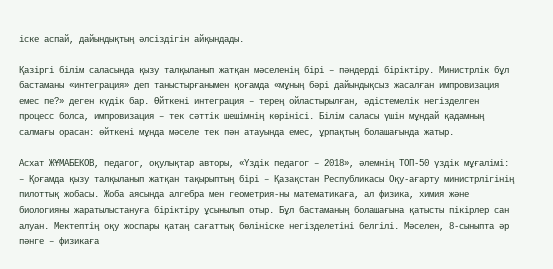іске аспай, дайындықтың әлсіздігін айқындады.

Қазіргі білім саласында қызу талқыланып жатқан мәселенің бірі – пәндерді біріктіру. Министрлік бұл бастаманы «интеграция» деп таныстырғанымен қоғамда «мұның бәрі дайындықсыз жасалған импровизация емес пе?» деген күдік бар. Өйткені интеграция – терең ойластырылған, әдістемелік негізделген процесс болса, импровизация – тек сәттік шешімнің көрінісі. Білім саласы үшін мұндай қадамның салмағы орасан: өйткені мұнда мәселе тек пән атауында емес, ұрпақтың болашағында жатыр.

Асхат ЖҰМАБЕКОВ, педагог, оқулықтар авторы, «Үздік педагог – 2018», әлемнің ТОП-50 үздік мұғалімі:
– Қоғамда қызу талқыланып жатқан тақырыптың бірі – Қазақстан Республикасы Оқу-ағарту министрлігінің пилоттық жобасы. Жоба аясында алгебра мен геометрия-ны математикаға, ал физика, химия және биологияны жаратылыстануға біріктіру ұсынылып отыр. Бұл бастаманың болашағына қатысты пікірлер сан алуан. Мектептің оқу жоспары қатаң сағаттық бөлініске негізделетіні белгілі. Мәселен, 8-сыныпта әр пәнге – физикаға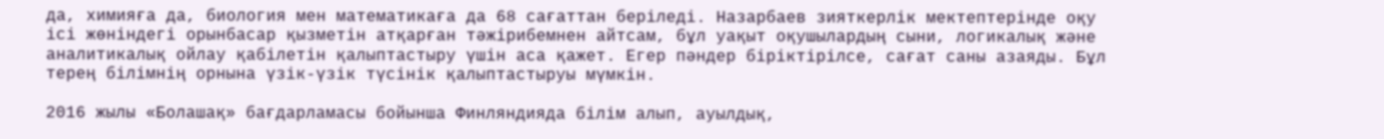да, химияға да, биология мен математикаға да 68 сағаттан беріледі. Назарбаев зияткерлік мектептерінде оқу ісі жөніндегі орынбасар қызметін атқарған тәжірибемнен айтсам, бұл уақыт оқушылардың сыни, логикалық және аналитикалық ойлау қабілетін қалыптастыру үшін аса қажет. Егер пәндер біріктірілсе, сағат саны азаяды. Бұл терең білімнің орнына үзік-үзік түсінік қалыптастыруы мүмкін.

2016 жылы «Болашақ» бағдарламасы бойынша Финляндияда білім алып, ауылдық,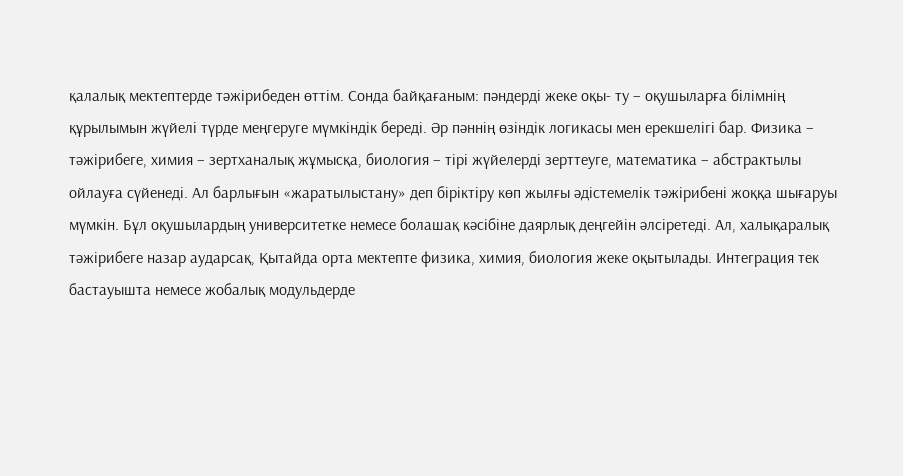қалалық мектептерде тәжірибеден өттім. Сонда байқағаным: пәндерді жеке оқы- ту – оқушыларға білімнің құрылымын жүйелі түрде меңгеруге мүмкіндік береді. Әр пәннің өзіндік логикасы мен ерекшелігі бар. Физика – тәжірибеге, химия – зертханалық жұмысқа, биология – тірі жүйелерді зерттеуге, математика – абстрактылы ойлауға сүйенеді. Ал барлығын «жаратылыстану» деп біріктіру көп жылғы әдістемелік тәжірибені жоққа шығаруы мүмкін. Бұл оқушылардың университетке немесе болашақ кәсібіне даярлық деңгейін әлсіретеді. Ал, халықаралық тәжірибеге назар аударсақ, Қытайда орта мектепте физика, химия, биология жеке оқытылады. Интеграция тек бастауышта немесе жобалық модульдерде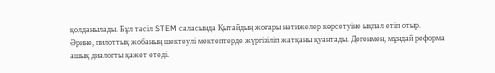қолданылады. Бұл тәсіл STEM саласында Қытайдың жоғары нәтижелер көрсетуіне ықпал етіп отыр. Әрине, пилоттық жобаның шектеулі мектептерде жүргізіліп жатқаны қуантады. Дегенмен, мұндай реформа ашық диалогты қажет етеді.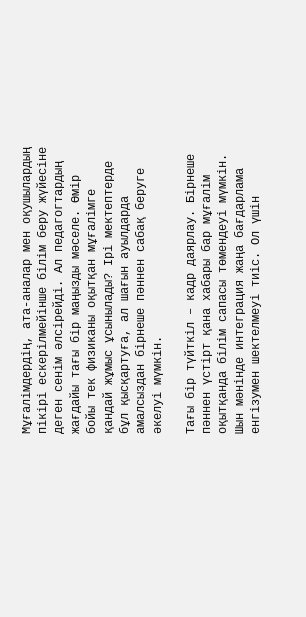Мұғалімдердің, ата-аналар мен оқушылардың пікірі ескерілмейінше білім беру жүйесіне деген сенім әлсірейді. Ал педагогтардың жағдайы тағы бір маңызды мәселе. Өмір бойы тек физиканы оқытқан мұғалімге қандай жұмыс ұсынылады? Ірі мектептерде бұл қысқартуға, ал шағын ауылдарда амалсыздан бірнеше пәннен сабақ беруге әкелуі мүмкін.

Тағы бір түйткіл – кадр даярлау. Бірнеше пәннен үстірт қана хабары бар мұғалім оқытқанда білім сапасы төмендеуі мүмкін. Шын мәнінде интеграция жаңа бағдарлама енгізумен шектелмеуі тиіс. Ол үшін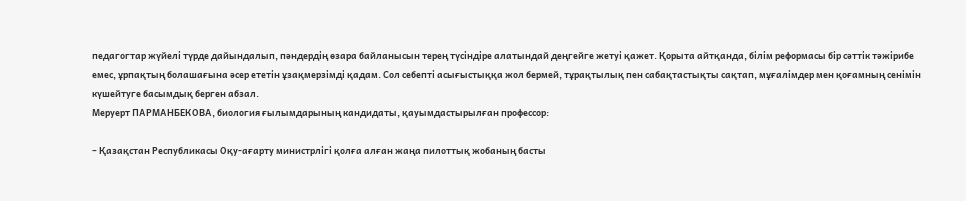педагогтар жүйелі түрде дайындалып, пәндердің өзара байланысын терең түсіндіре алатындай деңгейге жетуі қажет. Қорыта айтқанда, білім реформасы бір сәттік тәжірибе емес, ұрпақтың болашағына әсер ететін ұзақмерзімді қадам. Сол себепті асығыстыққа жол бермей, тұрақтылық пен сабақтастықты сақтап, мұғалімдер мен қоғамның сенімін күшейтуге басымдық берген абзал.
Меруерт ПАРМАНБЕКОВА, биология ғылымдарының кандидаты, қауымдастырылған профессор:

– Қазақстан Республикасы Оқу-ағарту министрлігі қолға алған жаңа пилоттық жобаның басты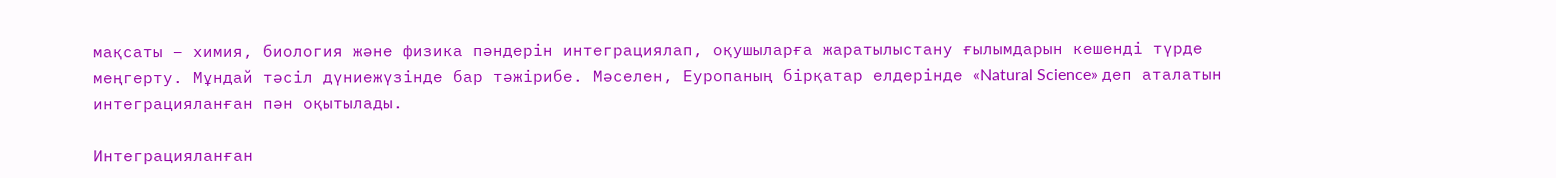мақсаты – химия, биология және физика пәндерін интеграциялап, оқушыларға жаратылыстану ғылымдарын кешенді түрде меңгерту. Мұндай тәсіл дүниежүзінде бар тәжірибе. Мәселен, Еуропаның бірқатар елдерінде «Natural Science» деп аталатын интеграцияланған пән оқытылады.

Интеграцияланған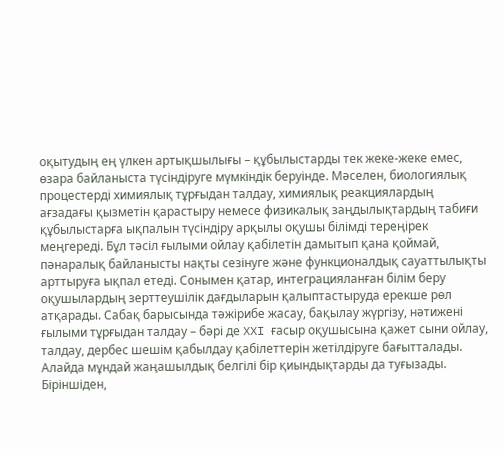оқытудың ең үлкен артықшылығы – құбылыстарды тек жеке-жеке емес, өзара байланыста түсіндіруге мүмкіндік беруінде. Мәселен, биологиялық процестерді химиялық тұрғыдан талдау, химиялық реакциялардың ағзадағы қызметін қарастыру немесе физикалық заңдылықтардың табиғи құбылыстарға ықпалын түсіндіру арқылы оқушы білімді тереңірек меңгереді. Бұл тәсіл ғылыми ойлау қабілетін дамытып қана қоймай, пәнаралық байланысты нақты сезінуге және функционалдық сауаттылықты арттыруға ықпал етеді. Сонымен қатар, интеграцияланған білім беру оқушылардың зерттеушілік дағдыларын қалыптастыруда ерекше рөл атқарады. Сабақ барысында тәжірибе жасау, бақылау жүргізу, нәтижені ғылыми тұрғыдан талдау – бәрі де XXI ғасыр оқушысына қажет сыни ойлау, талдау, дербес шешім қабылдау қабілеттерін жетілдіруге бағытталады. Алайда мұндай жаңашылдық белгілі бір қиындықтарды да туғызады. Біріншіден,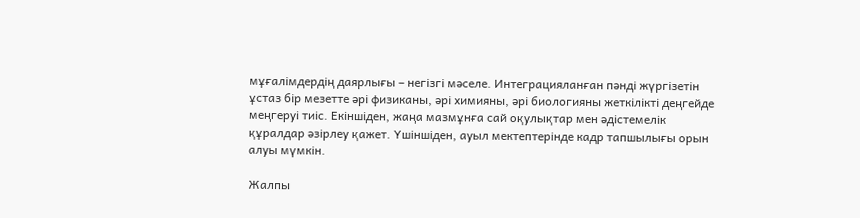мұғалімдердің даярлығы – негізгі мәселе. Интеграцияланған пәнді жүргізетін ұстаз бір мезетте әрі физиканы, әрі химияны, әрі биологияны жеткілікті деңгейде меңгеруі тиіс. Екіншіден, жаңа мазмұнға сай оқулықтар мен әдістемелік құралдар әзірлеу қажет. Үшіншіден, ауыл мектептерінде кадр тапшылығы орын алуы мүмкін.

Жалпы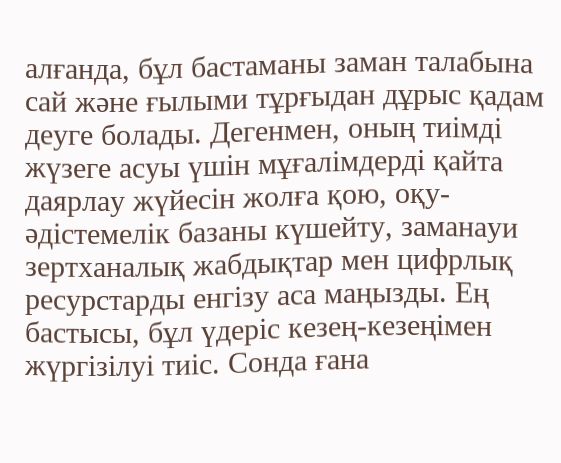алғанда, бұл бастаманы заман талабына сай және ғылыми тұрғыдан дұрыс қадам деуге болады. Дегенмен, оның тиімді жүзеге асуы үшін мұғалімдерді қайта даярлау жүйесін жолға қою, оқу-әдістемелік базаны күшейту, заманауи зертханалық жабдықтар мен цифрлық ресурстарды енгізу аса маңызды. Ең бастысы, бұл үдеріс кезең-кезеңімен жүргізілуі тиіс. Сонда ғана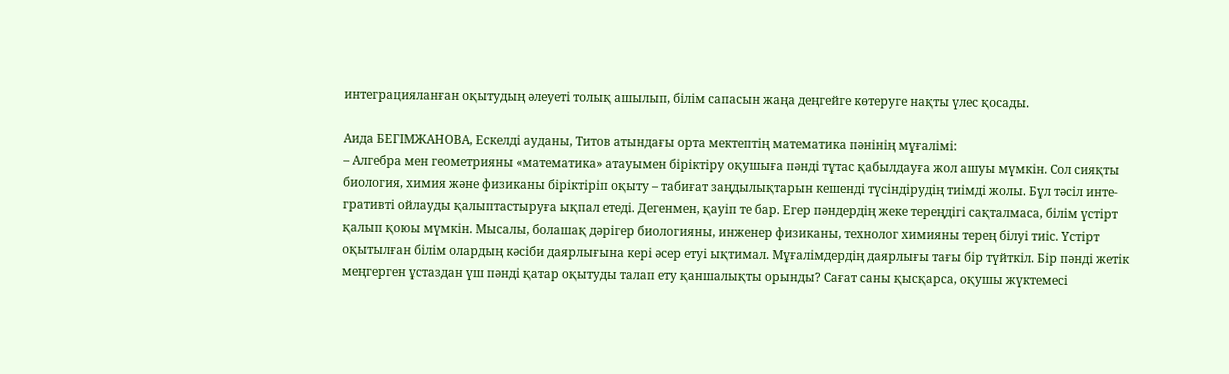интеграцияланған оқытудың әлеуеті толық ашылып, білім сапасын жаңа деңгейге көтеруге нақты үлес қосады.

Аида БЕГІМЖАНОВА, Ескелді ауданы, Титов атындағы орта мектептің математика пәнінің мұғалімі:
– Алгебра мен геометрияны «математика» атауымен біріктіру оқушыға пәнді тұтас қабылдауға жол ашуы мүмкін. Сол сияқты биология, химия және физиканы біріктіріп оқыту – табиғат заңдылықтарын кешенді түсіндірудің тиімді жолы. Бұл тәсіл инте-гративті ойлауды қалыптастыруға ықпал етеді. Дегенмен, қауіп те бар. Егер пәндердің жеке тереңдігі сақталмаса, білім үстірт қалып қоюы мүмкін. Мысалы, болашақ дәрігер биологияны, инженер физиканы, технолог химияны терең білуі тиіс. Үстірт оқытылған білім олардың кәсіби даярлығына кері әсер етуі ықтимал. Мұғалімдердің даярлығы тағы бір түйткіл. Бір пәнді жетік меңгерген ұстаздан үш пәнді қатар оқытуды талап ету қаншалықты орынды? Сағат саны қысқарса, оқушы жүктемесі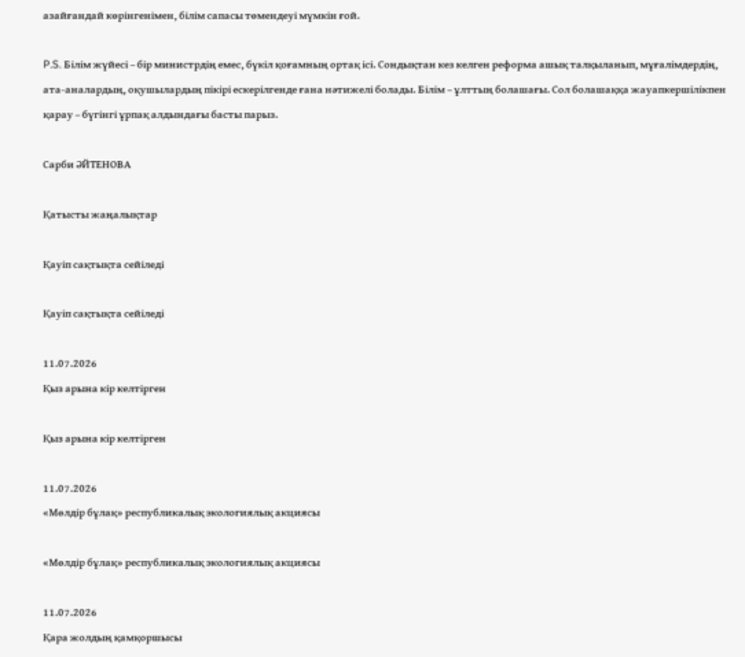азайғандай көрінгенімен, білім сапасы төмендеуі мүмкін ғой.

P.S. Білім жүйесі – бір министрдің емес, бүкіл қоғамның ортақ ісі. Сондықтан кез келген реформа ашық талқыланып, мұғалімдердің, ата-аналардың, оқушылардың пікірі ескерілгенде ғана нәтижелі болады. Білім – ұлттың болашағы. Сол болашаққа жауапкершілікпен қарау – бүгінгі ұрпақ алдындағы басты парыз.

Сарби ӘЙТЕНОВА

Қатысты жаңалықтар

Қауіп сақтықта сейіледі

Қауіп сақтықта сейіледі

11.07.2026
Қыз арына кір келтірген

Қыз арына кір келтірген

11.07.2026
«Мөлдір бұлақ» республикалық экологиялық акциясы

«Мөлдір бұлақ» республикалық экологиялық акциясы

11.07.2026
Қара жолдың қамқоршысы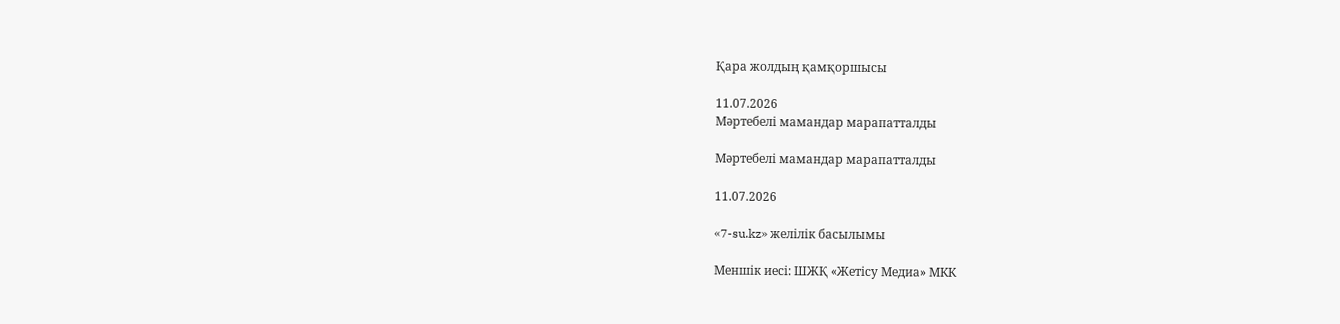Қара жолдың қамқоршысы

11.07.2026
Мәртебелі мамандар марапатталды

Мәртебелі мамандар марапатталды

11.07.2026

«7-su.kz» желілік басылымы

Меншік иесі: ШЖҚ «Жетісу Медиа» МКК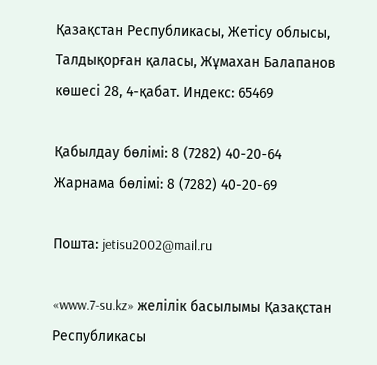Қазақстан Республикасы, Жетісу облысы, Талдықорған қаласы, Жұмахан Балапанов көшесі 28, 4-қабат. Индекс: 65469

Қабылдау бөлімі: 8 (7282) 40-20-64
Жарнама бөлімі: 8 (7282) 40-20-69

Пошта: jetisu2002@mail.ru

«www.7-su.kz» желілік басылымы Қазақстан Республикасы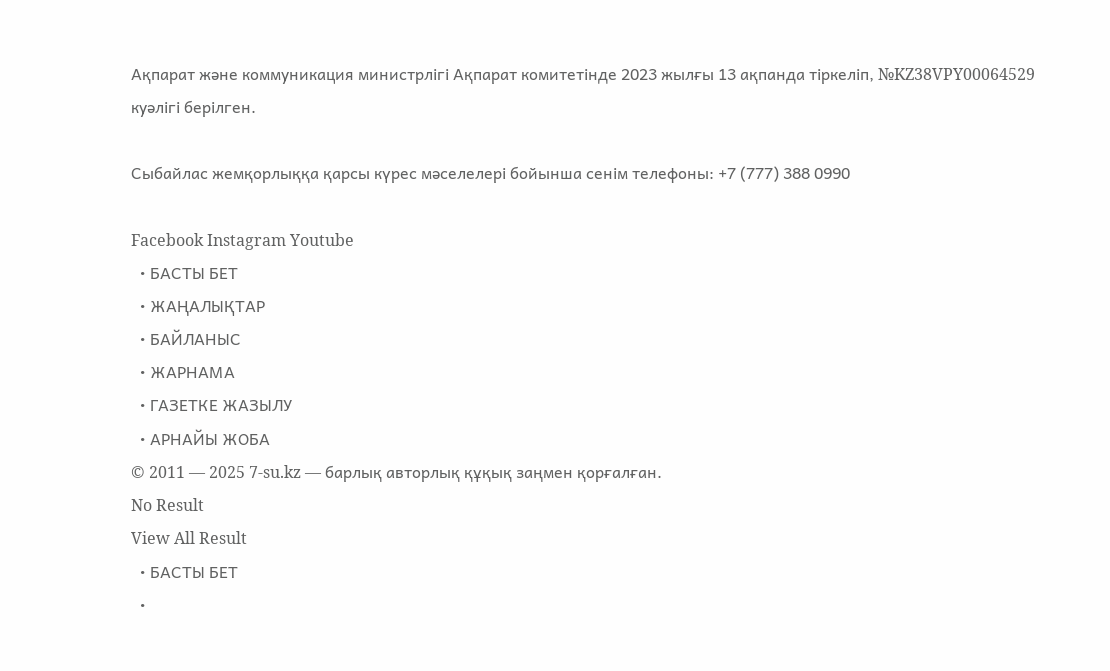Ақпарат және коммуникация министрлігі Ақпарат комитетінде 2023 жылғы 13 ақпанда тіркеліп, №KZ38VPY00064529 куәлігі берілген.

Сыбайлас жемқорлыққа қарсы күрес мәселелері бойынша сенім телефоны: +7 (777) 388 0990

Facebook Instagram Youtube
  • БАСТЫ БЕТ
  • ЖАҢАЛЫҚТАР
  • БАЙЛАНЫС
  • ЖАРНАМА
  • ГАЗЕТКЕ ЖАЗЫЛУ
  • АРНАЙЫ ЖОБА
© 2011 — 2025 7-su.kz — барлық авторлық құқық заңмен қорғалған.
No Result
View All Result
  • БАСТЫ БЕТ
  •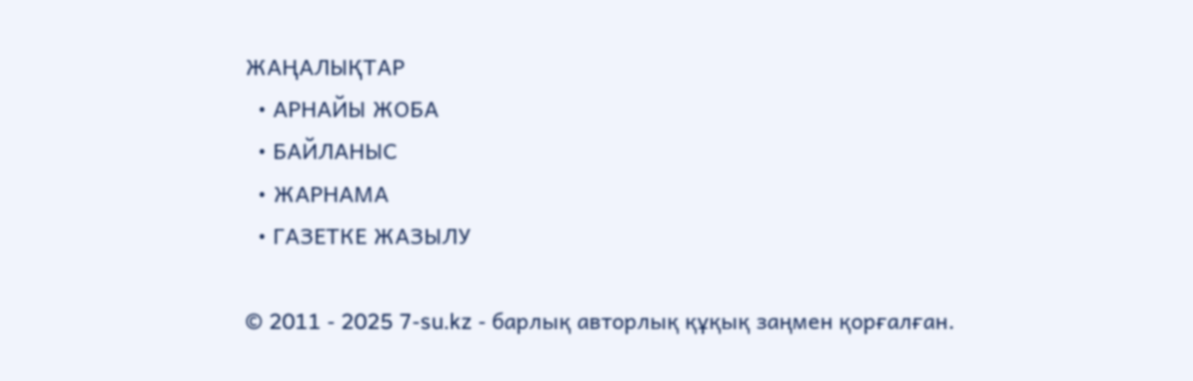ЖАҢАЛЫҚТАР
  • АРНАЙЫ ЖОБА
  • БАЙЛАНЫС
  • ЖАРНАМА
  • ГАЗЕТКЕ ЖАЗЫЛУ

© 2011 - 2025 7-su.kz - барлық авторлық құқық заңмен қорғалған.